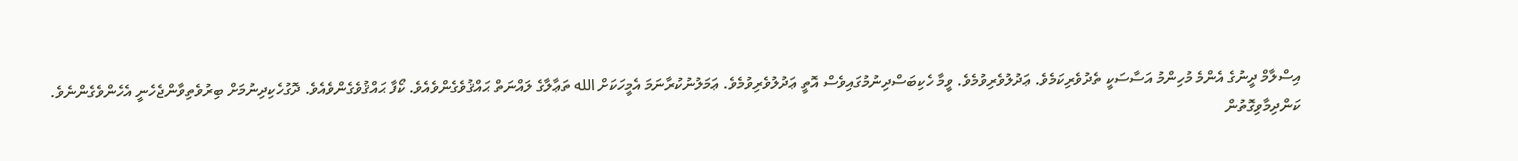އިސްލާމް ދީނުގެ އެންމެ މުހިންމު އަސާސަކީ ތެދުވެރިކަމެވެ. ޢަދުލުވެރިވުމެވެ. ވީމާ ހެކިބަސްދިނުމުގައިވެސް އޮތީ ޢަދުލުވެރިވުމެވެ. ޢަމަލުނުކުރާނަމަ އެމީހަކަށް الله ތަޢާލާގެ ލައްނަތް ޙައްޤުވެގެންވެއެވެ. ކޯފާ ޙައްޤުވެގެންވެއެވެ. ދޮގުހެކިދިނުމަށް ބިރުވެތިވާންޖެހެނީ އެހެންވެގެންނެވެ.
ކަންދިމާވިގޮތުން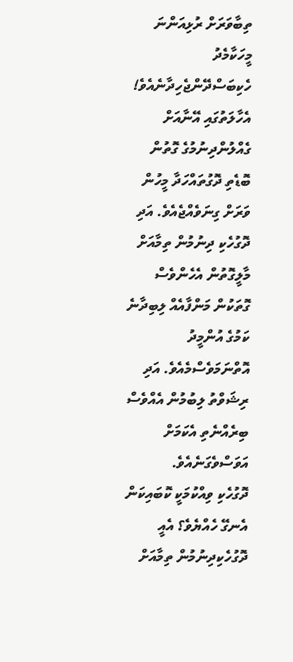ތިބާވަރަށް ރުޅިއަންނަ މީހަކާމެދު ހެކިބަސްދޭންޖެހިދާނެއެވެ! އެހާލަތުގައި އޭނާއަށް ގެއްލުންދިނުމުގެ ގޮތުން ބޮޑެތި ދޮގުތައްހަދާ މީހުން ވަރަށް ގިނަވެއްޖެއެވެ. އަދި ދޮގުހެކި ދިނުމުން ތިމާއަށް މާލީގޮތުން އެހެންވެސް ގޮތަކުން މަންފާއެއް ލިބިދާނެ ކަމުގެ އުންމީދު އޮތްނަމަވެސްމެއެވެ. އަދި ރިޝަވްތު ލިބުމުން އެއްވެސް ބިރެއްނެތި އެކަމަށް އަވަސްވެގަނެއެވެ.
ދޮގުހެކި ވިއްކުމަކީ ކޮބައިކަން އެނގޭ ހެއްޔެވެ؟ އެއީ ދޮގުހެކިދިނުމުން ތިމާއަށް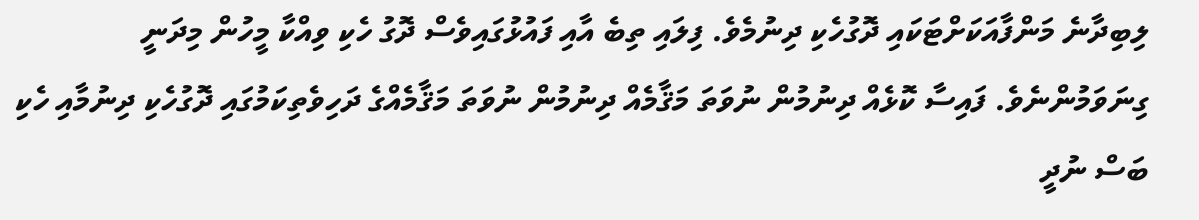ލިބިދާނެ މަންފާއަކަށްޓަކައި ދޮގުހެކި ދިނުމެވެ. ފިލައި ތިބެ އާއި ފައުޅުގައިވެސް ދޮގު ހެކި ވިއްކާ މީހުން މިދަނީ ގިނަވަމުންނެވެ. ފައިސާ ކޮޅެއް ދިނުމުން ނުވަތަ މަޤާމެއް ދިނުމުން ނުވަތަ މަޤާމެއްގެ ދަހިވެތިކަމުގައި ދޮގުހެކި ދިނުމާއި ހެކި ބަސް ނުދީ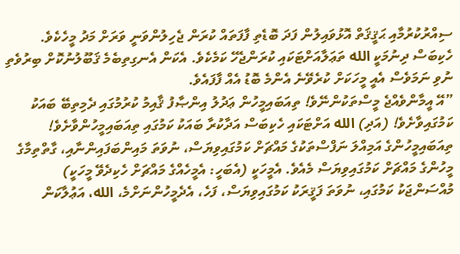ސިއްރުކުރުމާއި ޙަޤީޤަތް އޮޅުވައިލުން ފަދަ ބޮޑެތި ފާފަތައް ކުރަން ޖެހިލުންވަނީ ވަރަށް މަދު މީހެކެވެ.
ހެކިބަސް ދިނުމަކީ الله ތަޢަލާއަށްޓަކައި ކުރަންޖެހޭ ކަމެކެވެ. އެކަން އެނގިތިބެމެ ޤަބޫލުނުކޮށް ބިރުވެތި ނުވި ނަމަވެސް އެއީ މީހަކަށް ކުރެވޭނެ އެންމެ ބޮޑު އެއް ފާފައެވެ.
”އޭ އީމާންވެއްޖެ މީސްތަކުންނޭވެ! ތިއަބައިމީހުން ޢަދުލު އިންޞާފު ޤާއިމު ކުރުމުގައި ދެމިތިބޭ ބައަކު ކަމުގައިވާށެވެ! (އަދި) الله އަށްޓަކައި ހެކިބަސް އަދާކުރާ ބައަކު ކަމުގައި ތިއަބައިމީހުންވާށެވެ! ތިއަބައިމީހުންގެ އަމިއްލަ ނަފްސްތަކުގެ މައްޗަށް ކަމުގައިވިޔަސް، ނުވަތަ މައިންބަފައިންނާއި، ގާތްތިމާގެ މީހުންގެ މައްޗަށް ކަމުގައިވިޔަސް މެއެވެ. އެމީހަކީ (އެބަހީ: އެމީހެއްގެ މައްޗަށް ހެކިދެވޭ މީހަކީ) މުއްސަންޖަކު ކަމުގައި، ނުވަތަ ފަޤީރަކު ކަމުގައިވިޔަސް، ފަހެ، އެދެމީހުންނަށްމެ، الله، އަޢުލާކަން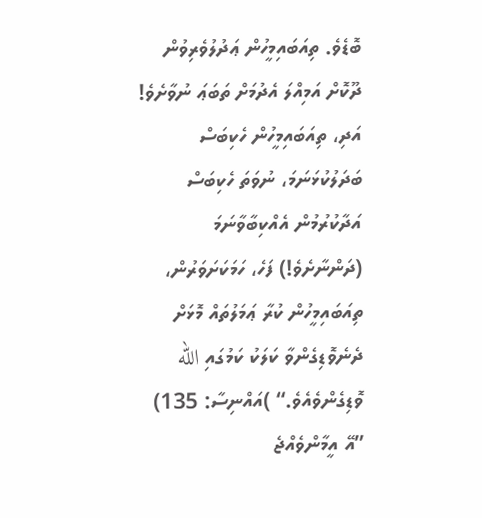ބޮޑެވެ. ތިއަބައިމީހުން ޢަދުލުވެރިވުން ދޫކޮށް އަމިއްލަ އެދުމަށް ތަބަޢަ ނުވާށެވެ! އަދި، ތިއަބައިމީހުން ހެކިބަސް ބަދަލުކުޅަނަމަ، ނުވަތަ ހެކިބަސް އަދާކުރުމުން އެއްކިބާވާނަމަ (ދަންނާށެވެ!) ފަހެ، ހަމަކަށަވަރުން، ތިއަބައިމީހުން ކުރާ ޢަމަލުތައް މޮޅަށް ދެނެވޮޑިގެންވާ ކަލަކު ކަމުގައި الله ވޮޑިގެންވެއެވެ.“ )އައްނިސާ: 135)
”އޭ އީމާންވެއްޖެ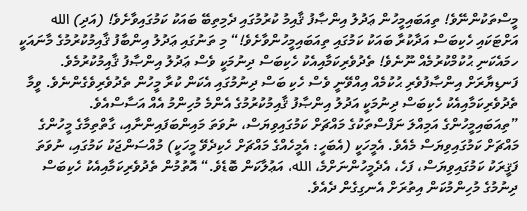މީސްތަކުންނޭވެ! ތިއަބައިމީހުން ޢަދުލު އިންޞާފު ޤާއިމު ކުރުމުގައި ދެމިތިބޭ ބައަކު ކަމުގައިވާށެވެ! (އަދި) الله އަށްޓަކައި ހެކިބަސް އަދާކުރާ ބައަކު ކަމުގައި ތިއަބައިމީހުންވާށެވެ!“ މި ތަނުގައި ޢަދުލު އިންބާފު ޤާއިމުކުރުމުގެ މާނައަކީ ހމައެކަނި ޙުކުމްކުރުމެއް ނޫނެވެ! ތެދުވެރިކަމާއިއެކު ހެކިބަސް ދިނުމަކީ ވެސް ޢަދުލު އިންޞާފު ޤާއިމުކުރުމެވެ. ފަނޑިޔާރަށް އިންޞާފުވެރި ޙުކުމެއް އިއްވޭނީ ވެސް ހެކި ބަސް ދިނުމުގައި އެކަން ކުރާ މީހުން ތެދުވެރިވެގެންނެވެ. ވީމާ ތެދުވެރިކަމާއިއެކު ހެކިބަސް ދިނުމަކީ އަދުލު އިންޞާފު ޤާއިމުކުރުމުގެ އެންމެ މުހިންމު އެއް އަސާސްއެވެ.
”ތިއަބައިމީހުންގެ އަމިއްލަ ނަފްސްތަކުގެ މައްޗަށް ކަމުގައިވިޔަސް، ނުވަތަ މައިންބަފައިންނާއި، ގާތްތިމާގެ މީހުންގެ މައްޗަށް ކަމުގައިވިޔަސް މެއެވެ. އެމީހަކީ (އެބަހީ: އެމީހެއްގެ މައްޗަށް ހެކިދެވޭ މީހަކީ) މުއްސަންޖަކު ކަމުގައި، ނުވަތަ ފަޤީރަކު ކަމުގައިވިޔަސް، ފަހެ، އެދެމީހުންނަށްމެ، الله، އަޢުލާކަން ބޮޑެވެ.“ އޮތުމުން ތެދުވެރިކަމާއިއެކު ހެކިބަސް ދިނުމުގެ މުހިންމުކަން އިތުރަށް އެނގިގެން ދެއެވެ.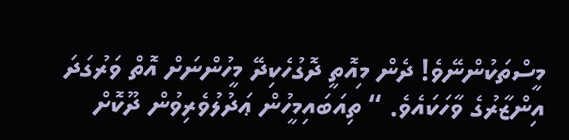މީސްތަކުންނޭވެ! ދެން މިއޮތީ ދޮގުހެކިދޭ މީހުންނަށް އޮތް ވަރުގަދަ އިންޒާރުގެ ވާހަކައެވެ. “ ތިއަބައިމީހުން ޢަދުލުވެރިވުން ދޫކޮށް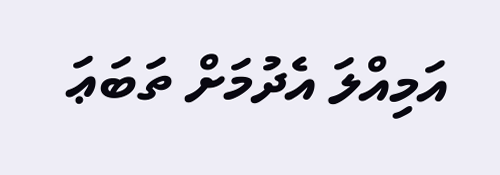އަމިއްލަ އެދުމަށް ތަބަޢަ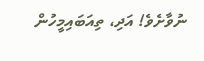ނުވާށެވެ! އަދި، ތިއަބައިމީހުން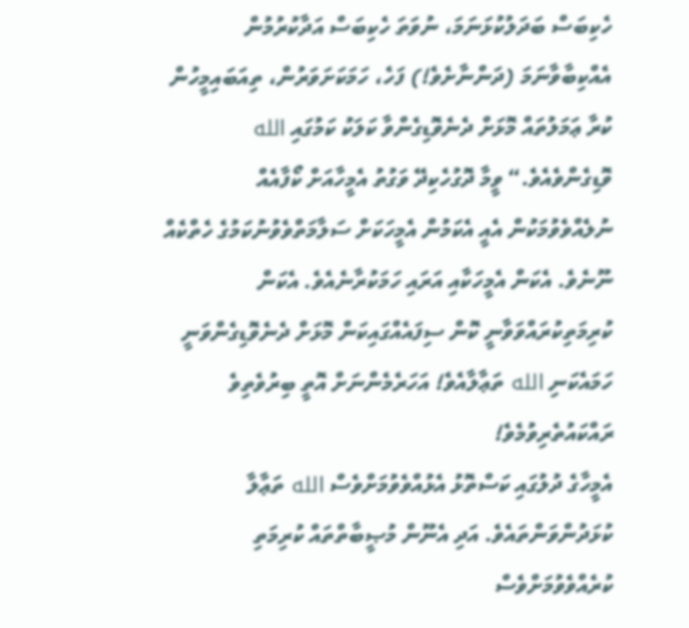ހެކިބަސް ބަދަލުކުޅަނަމަ، ނުވަތަ ހެކިބަސް އަދާކުރުމުން އެއްކިބާވާނަމަ (ދަންނާށެވެ!) ފަހެ، ހަމަކަށަވަރުން، ތިއަބައިމީހުން ކުރާ ޢަމަލުތައް މޮޅަށް ދެނެވޮޑިގެންވާ ކަލަކު ކަމުގައި الله ވޮޑިގެންވެއެވެ.“ ވީމާ ދޮގުހެކިދޭ ވަގުތު އެމީހާއަށް ކޯފާއެއް ނުލެއްވެވުމަކުން އެއީ އެކަމުން އެމީހަކަށް ސަލާމަތްވެވުނުކަމުގެ ހެތްކެއް ނޫނެވެ. އެކަން އެމީހަކާއި އަރައި ހަމަކުރާނެއެވެ. އެކަން ކުރިމަތިކުރައްވަވާނީ ކޮން ސިފައެއްގައިކަން މޮޅަށް ދެނެވޮޑިގެންވަނީ ހަމައެކަނި الله ތަޢާލާއެވެ! އަހަރެމެންނަށް އޮތީ ބިރުވެތިވެ ރައްކައުތެރިވުމެވެ!
އެމީހާގެ ދުލުގައި ކަސްތޮޅު އެޅުއްވެވުމަށްވެސް الله ތަޢާލާ ކުޅަދުންވަންތައެވެ. އަދި އެނޫން މުޞީބާތްތައް ކުރިމަތި ކުރެއްވެވުމަށްވެސް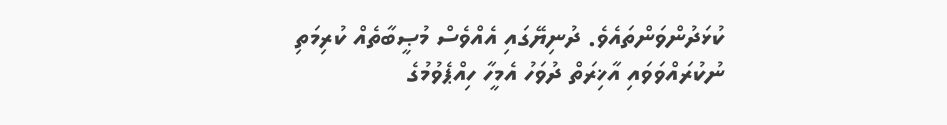ކުޅަދުންވަންތައެވެ. ދުނިޔޭގައި އެއްވެސް މުޞީބާތެއް ކުރިމަތި ނުކުރައްވަވައި އާޚިރަތް ދުވަހު އެމީހާ ހިއްޕެވުމުގެ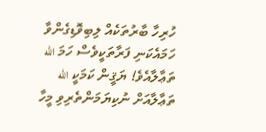ހުރިހާ ބާރުތަކެއް ލިބިވޮޑިގެންވާ ހަމައެކަނި ފަރާތަކީވެސް ހަމަ الله ތަޢާލާއެވެ! ޔަޤީން ކަމަކީ الله ތަޢާލާއަށް ނުކިޔަމަންތެރިވި މީހާ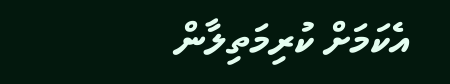އެކަމަށް ކުރިމަތިލާން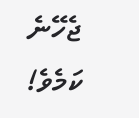ޖެހޭނެ ކަމެވެ!